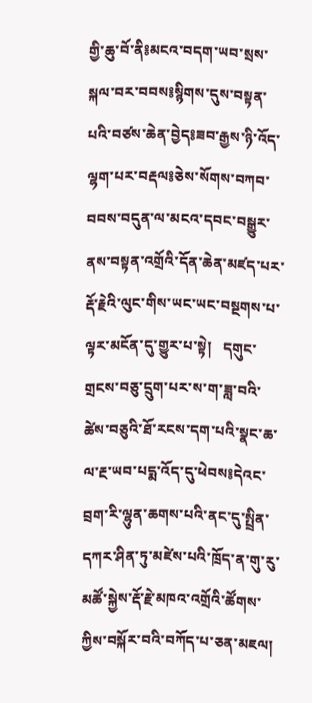གྱི་ཆུ་བོ་ནི༔མངའ་བདག་ཡབ་སྲས་སྐལ་བར་བབས༔སྙིགས་དུས་བསྟན་པའི་བཙས་ཆེན་བྱེད༔ཟབ་རྒྱས་ཉི་འོད་ལྷག་པར་བརྡལ༔ཅེས་སོགས་བཀབ་བབས་བདུན་ལ་མངའ་དབང་བསྒྱུར་ནས་བསྟན་འགྲོའི་དོན་ཆེན་མཛད་པར་རྡོ་རྗེའི་ལུང་གིས་ཡང་ཡང་བསྔགས་པ་ལྟར་མངོན་དུ་གྱུར་པ་སྟེ།   དགུང་གྲངས་བཅུ་དྲུག་པར་ས་ག་ཟླ་བའི་ཚེས་བཅུའི་ཐོ་རངས་དག་པའི་སྣང་ཆ་ལ་རྔ་ཡབ་པདྨ་འོད་དུ་ཕེབས༔དེའང་བྲག་རི་ལྷུན་ཆགས་པའི་ནང་དུ་སྤྲིན་དཀར་ཤིན་ཏུ་མཛེས་པའི་ཁྲོད་ན་གུ་རུ་མཚོ་སྐྱེས་རྡོ་རྗེ་མཁའ་འགྲོའི་ཚོགས་ཀྱིས་བསྐོར་བའི་བཀོད་པ་ཅན་མཇལ།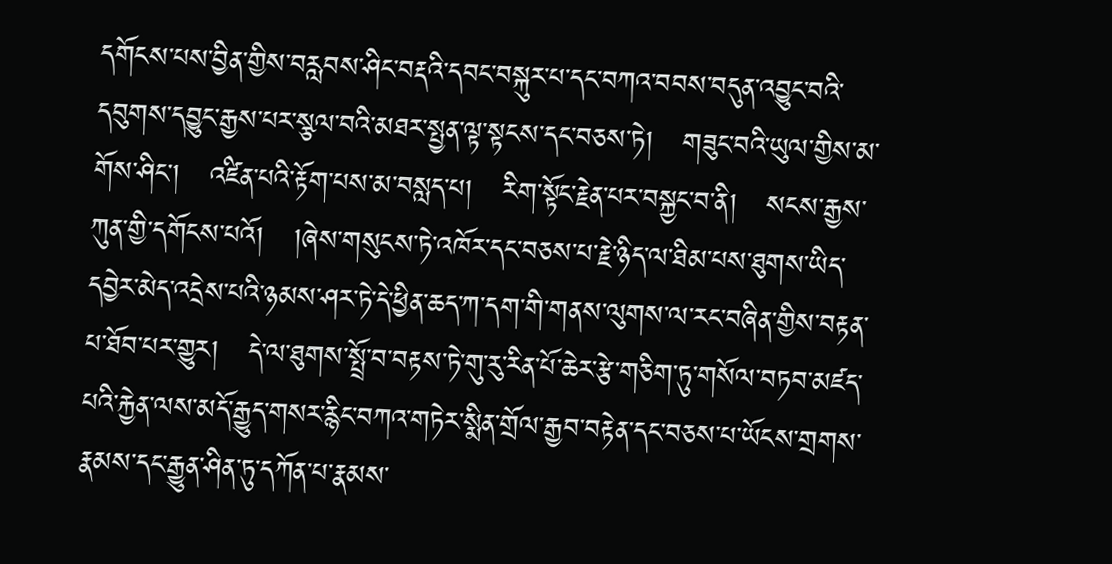དགོངས་པས་བྱིན་གྱིས་བརླབས་ཤིང་བརྡའི་དབང་བསྐུར་པ་དང་བཀའ་བབས་བདུན་འབྱུང་བའི་དབུགས་དབྱུང་རྒྱས་པར་སྩལ་བའི་མཐར་སྤྱན་ལྟ་སྟངས་དང་བཅས་ཏེ།   གཟུང་བའི་ཡུལ་གྱིས་མ་གོས་ཤིང་།   འཛིན་པའི་རྟོག་པས་མ་བསླད་པ།   རིག་སྟོང་རྗེན་པར་བསྐྱང་བ་ནི།   སངས་རྒྱས་ཀུན་གྱི་དགོངས་པའོ།   །ཞེས་གསུངས་ཏེ་འཁོར་དང་བཅས་པ་རྗེ་ཉིད་ལ་ཐིམ་པས་ཐུགས་ཡིད་དབྱེར་མེད་འདྲེས་པའི་ཉམས་ཤར་ཏེ་དེ་ཕྱིན་ཆད་ཀ་དག་གི་གནས་ལུགས་ལ་རང་བཞིན་གྱིས་བརྟན་པ་ཐོབ་པར་གྱུར།   དེ་ལ་ཐུགས་སྤྲོ་བ་བརྟས་ཏེ་གུ་རུ་རིན་པོ་ཆེར་རྩེ་གཅིག་ཏུ་གསོལ་བཏབ་མཛད་པའི་རྐྱེན་ལས་མདོ་རྒྱུད་གསར་རྙིང་བཀའ་གཏེར་སྨིན་གྲོལ་རྒྱབ་བརྟེན་དང་བཅས་པ་ཡོངས་གྲགས་རྣམས་དང་རྒྱུན་ཤིན་ཏུ་དཀོན་པ་རྣམས་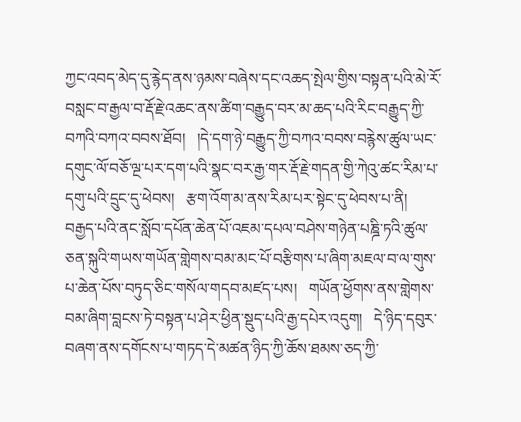ཀྱང་འབད་མེད་དུ་རྙེད་ནས་ཉམས་བཞེས་དང་འཆད་སྤེལ་གྱིས་བསྟན་པའི་མེ་རོ་བསླང་བ་རྒྱལ་བ་རྡོ་རྗེ་འཆང་ནས་ཚིག་བརྒྱུད་བར་མ་ཆད་པའི་རིང་བརྒྱུད་ཀྱི་བཀའི་བཀའ་བབས་ཐོབ།   །དེ་དག་ཉེ་བརྒྱུད་ཀྱི་བཀའ་བབས་བརྙེས་ཚུལ་ཡང་དགུང་ལོ་བཅོ་ལྔ་པར་དག་པའི་སྣང་བར་རྒྱ་གར་རྡོ་རྗེ་གདན་གྱི་ཀེའུ་ཚང་རིམ་པ་དགུ་པའི་དྲུང་དུ་ཕེབས།   རྩག་འོག་མ་ནས་རིམ་པར་སྟེང་དུ་ཕེབས་པ་ནི།   བརྒྱད་པའི་ནང་སློབ་དཔོན་ཆེན་པོ་འཇམ་དཔལ་བཤེས་གཉེན་པཎྜི་ཏའི་ཚུལ་ཅན་སྐུའི་གཡས་གཡོན་གླེགས་བམ་མང་པོ་བརྩིགས་པ་ཞིག་མཇལ་བ་ལ་གུས་པ་ཆེན་པོས་བཏུད་ཅིང་གསོལ་གདབ་མཛད་པས།   གཡོན་ཕྱོགས་ནས་གླེགས་བམ་ཞིག་བླངས་ཏེ་བསྟན་པ་ཤེར་ཕྱིན་སྡུད་པའི་རྒྱ་དཔེར་འདུག།   དེ་ཉིད་དབུར་བཞག་ནས་དགོངས་པ་གཏད་དེ་མཚན་ཉིད་ཀྱི་ཆོས་ཐམས་ཅད་ཀྱི་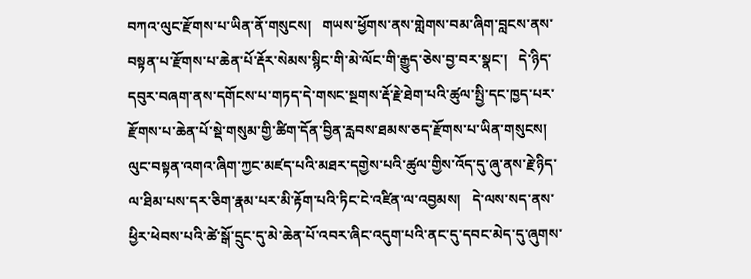བཀའ་ལུང་རྫོགས་པ་ཡིན་ནོ་གསུངས།   གཡས་ཕྱོགས་ནས་གླེགས་བམ་ཞིག་བླངས་ནས་བསྟན་པ་རྫོགས་པ་ཆེན་པོ་རྡོར་སེམས་སྙིང་གི་མེ་ལོང་གི་རྒྱུད་ཅེས་བྱ་བར་སྣང་།   དེ་ཉིད་དབུར་བཞག་ནས་དགོངས་པ་གཏད་དེ་གསང་སྔགས་རྡོ་རྗེ་ཐེག་པའི་ཚུལ་སྤྱི་དང་ཁྱད་པར་རྫོགས་པ་ཆེན་པོ་སྡེ་གསུམ་གྱི་ཚིག་དོན་བྱིན་རླབས་ཐམས་ཅད་རྫོགས་པ་ཡིན་གསུངས།   ལུང་བསྟན་འགའ་ཞིག་ཀྱང་མཛད་པའི་མཐར་དགྱེས་པའི་ཚུལ་གྱིས་འོད་དུ་ཞུ་ནས་རྗེ་ཉིད་ལ་ཐིམ་པས་དར་ཅིག་རྣམ་པར་མི་རྟོག་པའི་ཏིང་ངེ་འཛིན་ལ་འབྱམས།   དེ་ལས་སད་ནས་ཕྱིར་ཕེབས་པའི་ཚེ་སྒོ་དྲུང་དུ་མེ་ཆེན་པོ་འབར་ཞིང་འདུག་པའི་ནང་དུ་དབང་མེད་དུ་ཞུགས་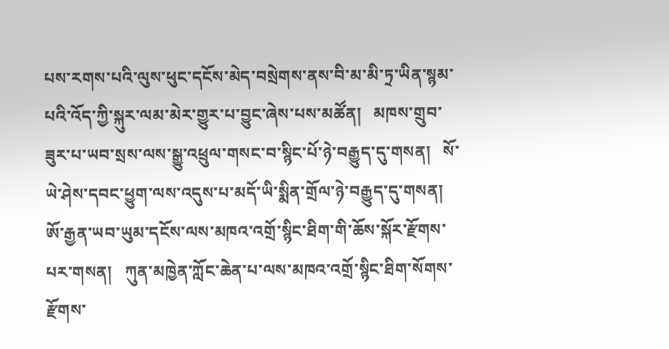པས་རགས་པའི་ལུས་ཕུང་དངོས་མེད་བསྲེགས་ནས་བི་མ་མི་ཏྲ་ཡིན་སྙམ་པའི་འོད་ཀྱི་སྐུར་ལམ་མེར་གྱུར་པ་བྱུང་ཞེས་པས་མཚོན།   མཁས་གྲུབ་ཟུར་པ་ཡབ་སྲས་ལས་སྒྱུ་འཕྲུལ་གསང་བ་སྙིང་པོ་ཉེ་བརྒྱུད་དུ་གསན།   སོ་ཡེ་ཤེས་དབང་ཕྱུག་ལས་འདུས་པ་མདོ་ཡི་སྨིན་གྲོལ་ཉེ་བརྒྱུད་དུ་གསན།   ཨོ་རྒྱན་ཡབ་ཡུམ་དངོས་ལས་མཁའ་འགྲོ་སྙིང་ཐིག་གི་ཆོས་སྐོར་རྫོགས་པར་གསན།   ཀུན་མཁྱེན་ཀློང་ཆེན་པ་ལས་མཁའ་འགྲོ་སྙིང་ཐིག་སོགས་རྫོགས་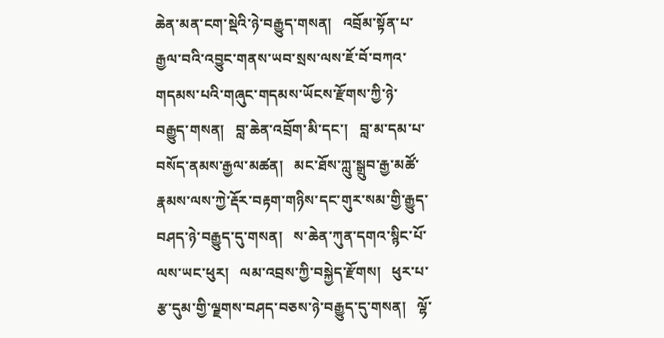ཆེན་མན་ངག་སྡེའི་ཉེ་བརྒྱུད་གསན།   འབྲོམ་སྟོན་པ་རྒྱལ་བའི་འབྱུང་གནས་ཡབ་སྲས་ལས་ཇོ་བོ་བཀའ་གདམས་པའི་གཞུང་གདམས་ཡོངས་རྫོགས་ཀྱི་ཉེ་བརྒྱུད་གསན།   བླ་ཆེན་འབྲོག་མི་དང་།   བླ་མ་དམ་པ་བསོད་ནམས་རྒྱལ་མཚན།   མང་ཐོས་ཀླུ་སྒྲུབ་རྒྱ་མཚོ་རྣམས་ལས་ཀྱེ་རྡོར་བརྟག་གཉིས་དང་གུར་སམ་གྱི་རྒྱུད་བཤད་ཉེ་བརྒྱུད་དུ་གསན།   ས་ཆེན་ཀུན་དགའ་སྙིང་པོ་ལས་ཡང་ཕུར།   ལམ་འབྲས་ཀྱི་བསྐྱེད་རྫོགས།   ཕུར་པ་རྩ་དུམ་གྱི་ལྗགས་བཤད་བཅས་ཉེ་བརྒྱུད་དུ་གསན།   ལྷོ་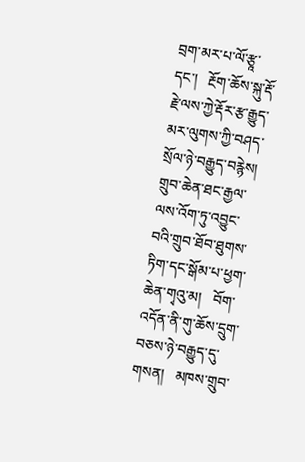བྲག་མར་པ་ལོ་རྩཱ་དང་།   རྔོག་ཆོས་སྐུ་རྡོ་རྗེ་ལས་ཀྱེ་རྡོར་རྩ་རྒྱུད་མར་ལུགས་ཀྱི་བཤད་སྲོལ་ཉེ་བརྒྱུད་བརྙེས།   གྲུབ་ཆེན་ཐང་རྒྱལ་ལས་འོག་ཏུ་འབྱུང་བའི་གྲུབ་ཐོབ་ཐུགས་ཏིག་དང་སྒོམ་པ་ཕྱག་ཆེན་གྭའུ་མ།   བོག་འདོན་ནི་གུ་ཆོས་དྲུག་བཅས་ཉེ་བརྒྱུད་དུ་གསན།   མཁས་གྲུབ་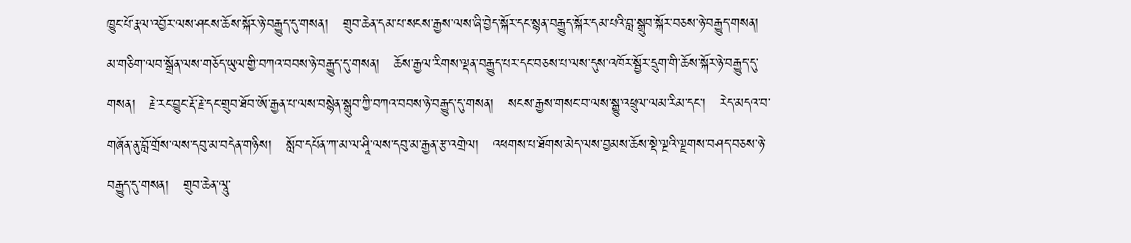ཁྱུང་པོ་རྣལ་འབྱོར་ལས་ཤངས་ཆོས་སྐོར་ཉེ་བརྒྱུད་དུ་གསན།   གྲུབ་ཆེན་དམ་པ་སངས་རྒྱས་ལས་ཞི་བྱེད་སྐོར་དང་སྙན་བརྒྱུད་སྐོར་དམ་པའི་བླ་སྒྲུབ་སྐོར་བཅས་ཉེ་བརྒྱུད་གསན།   མ་གཅིག་ལབ་སྒྲོན་ལས་གཅོད་ཡུལ་གྱི་བཀའ་བབས་ཉེ་བརྒྱུད་དུ་གསན།   ཆོས་རྒྱལ་རིགས་ལྡན་བརྒྱུད་པར་དང་བཅས་པ་ལས་དུས་འཁོར་སྦྱོར་དྲུག་གི་ཆོས་སྐོར་ཉེ་བརྒྱུད་དུ་གསན།   རྗེ་རང་བྱུང་རྡོ་རྗེ་དང་གྲུབ་ཐོབ་ཨོ་རྒྱན་པ་ལས་བསྙེན་སྒྲུབ་ཀྱི་བཀའ་བབས་ཉེ་བརྒྱུད་དུ་གསན།   སངས་རྒྱས་གསང་བ་ལས་སྒྱུ་འཕྲུལ་ལམ་རིམ་དང་།   རེད་མདའ་བ་གཞོན་ནུ་བློ་གྲོས་ལས་དབུ་མ་བདེན་གཉིས།   སློབ་དཔོན་ཀ་མ་ལ་ཤཱི་ལས་དབུ་མ་རྒྱན་རྩ་འགྲེལ།   འཕགས་པ་ཐོགས་མེད་ལས་བྱམས་ཆོས་སྡེ་ལྔའི་ལྗགས་བཤད་བཅས་ཉེ་བརྒྱུད་དུ་གསན།   གྲུབ་ཆེན་ལཱུ་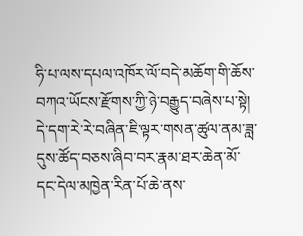ཧི་པ་ལས་དཔལ་འཁོར་ལོ་བདེ་མཆོག་གི་ཆོས་བཀའ་ཡོངས་རྫོགས་ཀྱི་ཉེ་བརྒྱུད་བཞེས་པ་སྟེ།   དེ་དག་རེ་རེ་བཞིན་ཇི་ལྟར་གསན་ཚུལ་ནམ་ཟླ་དུས་ཚོད་བཅས་ཞིབ་བར་རྣམ་ཐར་ཆེན་མོ་དང་དེལ་མཁྱེན་རིན་པོ་ཆེ་ནས་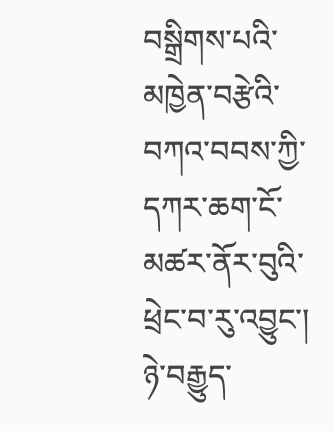བསྒྲིགས་པའི་མཁྱེན་བརྩེའི་བཀའ་བབས་ཀྱི་དཀར་ཆག་ངོ་མཚར་ནོར་བུའི་ཕྲེང་བ་རུ་འབྱུང་།   ཉེ་བརྒྱུད་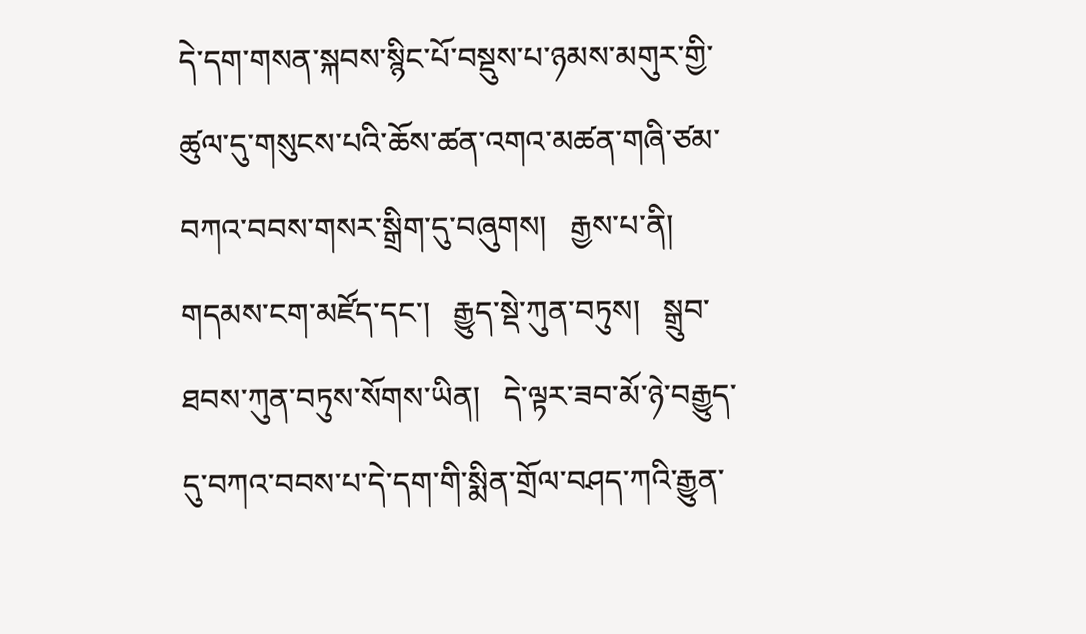དེ་དག་གསན་སྐབས་སྙིང་པོ་བསྡུས་པ་ཉམས་མགུར་གྱི་ཚུལ་དུ་གསུངས་པའི་ཆོས་ཚན་འགའ་མཚན་གཞི་ཙམ་བཀའ་བབས་གསར་སྒྲིག་དུ་བཞུགས།   རྒྱས་པ་ནི།   གདམས་ངག་མཛོད་དང་།   རྒྱུད་སྡེ་ཀུན་བཏུས།   སྒྲུབ་ཐབས་ཀུན་བཏུས་སོགས་ཡིན།   དེ་ལྟར་ཟབ་མོ་ཉེ་བརྒྱུད་དུ་བཀའ་བབས་པ་དེ་དག་གི་སྨིན་གྲོལ་བཤད་ཀའི་རྒྱུན་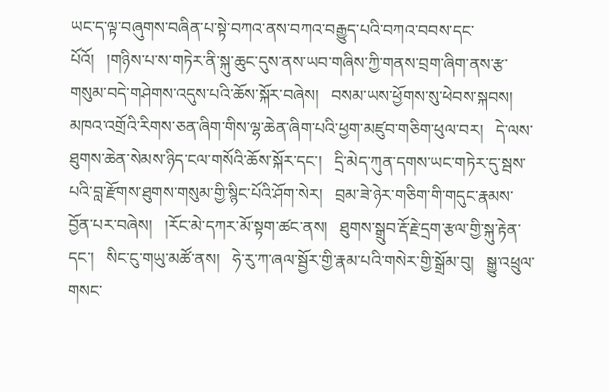ཡང་ད་ལྟ་བཞུགས་བཞིན་པ་སྟེ་བཀའ་ནས་བཀའ་བརྒྱུད་པའི་བཀའ་བབས་དང་པོའོ།   །གཉིས་པ་ས་གཏེར་ནི་སྐུ་ཆུང་དུས་ནས་ཡབ་གཞིས་ཀྱི་གནས་བྲག་ཞིག་ནས་རྩ་གསུམ་བདེ་གཤེགས་འདུས་པའི་ཆོས་སྐོར་བཞེས།   བསམ་ཡས་ཕྱོགས་སུ་ཕེབས་སྐབས།   མཁའ་འགྲོའི་རིགས་ཅན་ཞིག་གིས་ལྷ་ཆེན་ཞིག་པའི་ཕྱག་མཛུབ་གཅིག་ཕུལ་བར།   དེ་ལས་ཐུགས་ཆེན་སེམས་ཉིད་ངལ་གསོའི་ཆོས་སྐོར་དང་།   དྲི་མེད་ཀུན་དགས་ཡང་གཏེར་དུ་སྦས་པའི་བླ་རྫོགས་ཐུགས་གསུམ་གྱི་སྙིང་པོའི་ཤོག་སེར།   བྲམ་ཟེ་ཉེར་གཅིག་གི་གདུང་རྣམས་བྱོན་པར་བཞེས།   །རོང་མེ་དཀར་མོ་སྟག་ཚང་ནས།   ཐུགས་སྒྲུབ་རྡོ་རྗེ་དྲག་རྩལ་གྱི་སྐུ་རྟེན་དང་།   སིང་ངུ་གཡུ་མཚོ་ནས།   ཧེ་རུ་ཀ་ཞལ་སྦྱོར་གྱི་རྣམ་པའི་གསེར་གྱི་སྒྲོམ་བུ།   སྒྱུ་འཕྲུལ་གསང་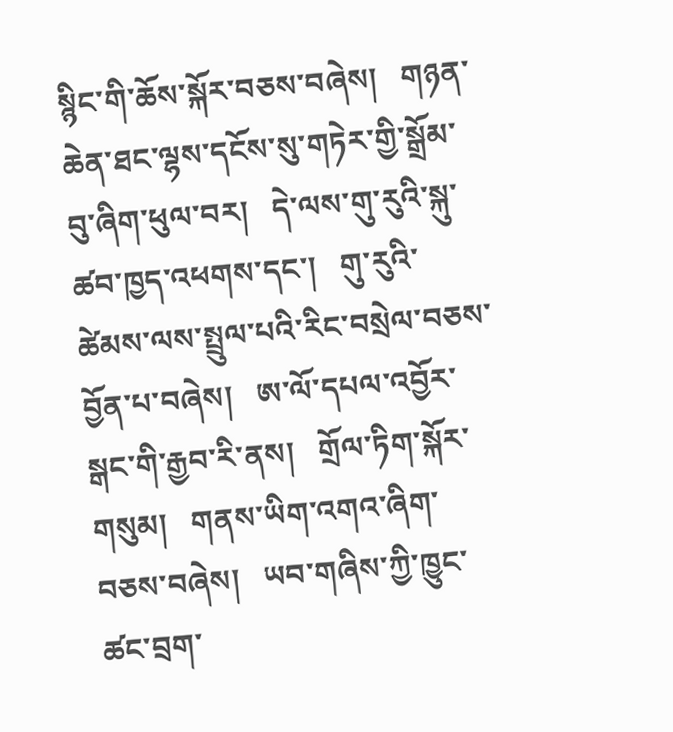སྙིང་གི་ཆོས་སྐོར་བཅས་བཞེས།   གཉན་ཆེན་ཐང་ལྷས་དངོས་སུ་གཏེར་གྱི་སྒྲོམ་བུ་ཞིག་ཕུལ་བར།   དེ་ལས་གུ་རུའི་སྐུ་ཚབ་ཁྱད་འཕགས་དང་།   གུ་རུའི་ཚེམས་ལས་སྤྲུལ་པའི་རིང་བསྲེལ་བཅས་བྱོན་པ་བཞེས།   ཨ་ལོ་དཔལ་འབྱོར་སྒང་གི་རྒྱབ་རི་ནས།   གྲོལ་ཏིག་སྐོར་གསུམ།   གནས་ཡིག་འགའ་ཞིག་བཅས་བཞེས།   ཡབ་གཞིས་ཀྱི་ཁྱུང་ཚང་བྲག་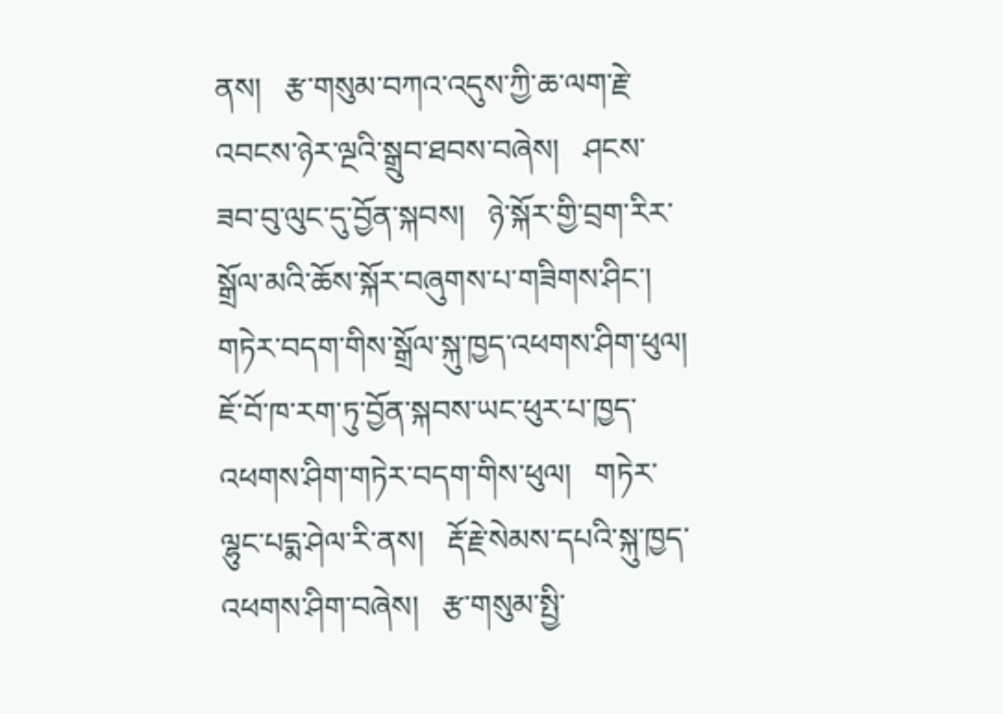ནས།   རྩ་གསུམ་བཀའ་འདུས་ཀྱི་ཆ་ལག་རྗེ་འབངས་ཉེར་ལྔའི་སྒྲུབ་ཐབས་བཞེས།   ཤངས་ཟབ་བུ་ལུང་དུ་བྱོན་སྐབས།   ཉེ་སྐོར་གྱི་བྲག་རིར་སྒྲོལ་མའི་ཆོས་སྐོར་བཞུགས་པ་གཟིགས་ཤིང་།   གཏེར་བདག་གིས་སྒྲོལ་སྐུ་ཁྱད་འཕགས་ཤིག་ཕུལ།   ཇོ་བོ་ཁ་རག་ཏུ་བྱོན་སྐབས་ཡང་ཕུར་པ་ཁྱད་འཕགས་ཤིག་གཏེར་བདག་གིས་ཕུལ།   གཏེར་ལྷུང་པདྨ་ཤེལ་རི་ནས།   རྡོ་རྗེ་སེམས་དཔའི་སྐུ་ཁྱད་འཕགས་ཤིག་བཞེས།   རྩ་གསུམ་སྤྱི་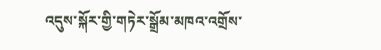འདུས་སྐོར་གྱི་གཏེར་སྒྲོམ་མཁའ་འགྲོས་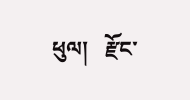ཕུལ།   རྫོང་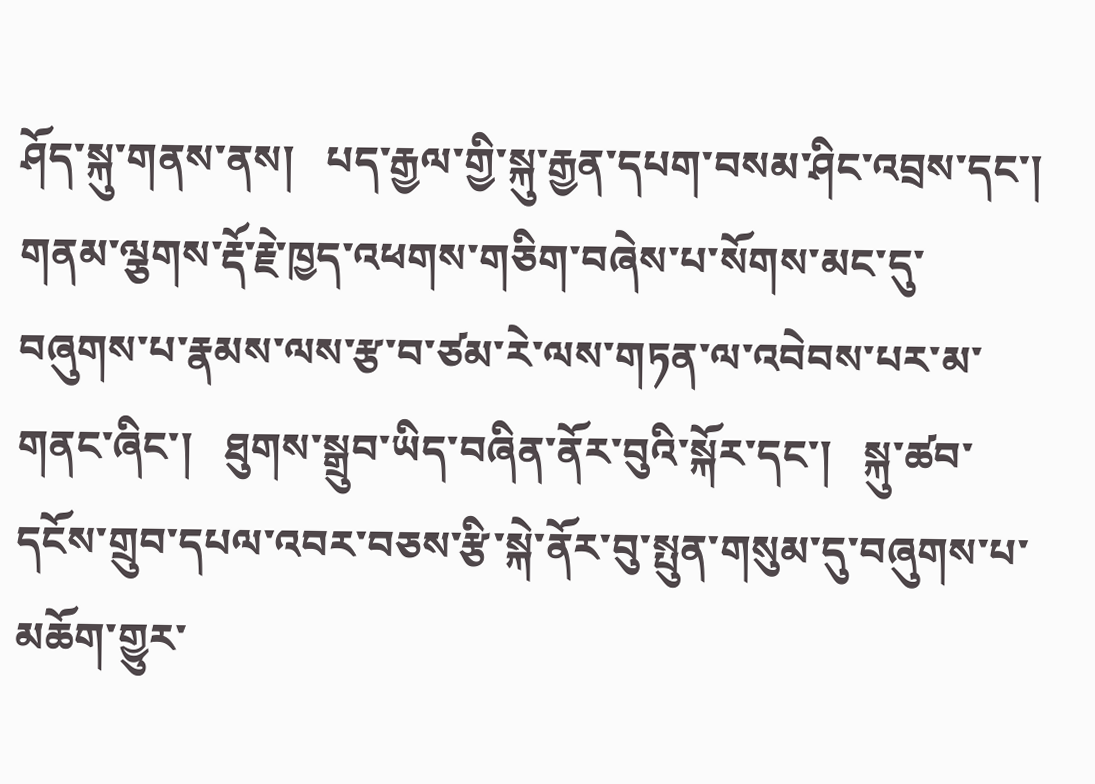ཤོད་སྐུ་གནས་ནས།   པད་རྒྱལ་གྱི་སྐུ་རྒྱན་དཔག་བསམ་ཤིང་འབྲས་དང་།   གནམ་ལྕགས་རྡོ་རྗེ་ཁྱད་འཕགས་གཅིག་བཞེས་པ་སོགས་མང་དུ་བཞུགས་པ་རྣམས་ལས་རྩ་བ་ཙམ་རེ་ལས་གཏན་ལ་འབེབས་པར་མ་གནང་ཞིང་།   ཐུགས་སྒྲུབ་ཡིད་བཞིན་ནོར་བུའི་སྐོར་དང་།   སྐུ་ཚབ་དངོས་གྲུབ་དཔལ་འབར་བཅས་རྩི་སྐེ་ནོར་བུ་སྤུན་གསུམ་དུ་བཞུགས་པ་མཆོག་གྱུར་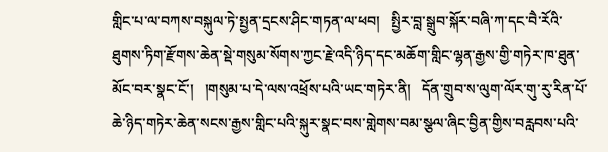གླིང་པ་ལ་བཀས་བསྐུལ་ཏེ་སྤྱན་དྲངས་ཤིང་གཏན་ལ་ཕབ།   སྤྱིར་བླ་སྒྲུབ་སྐོར་བཞི་ཀ་དང་བཻ་རོའི་ཐུགས་ཏིག་རྫོགས་ཆེན་སྡེ་གསུམ་སོགས་ཀྱང་རྗེ་འདི་ཉིད་དང་མཆོག་གླིང་ལྷན་རྒྱས་གྱི་གཏེར་ཁ་ཐུན་མོང་བར་སྣང་ངོ་།   །གསུམ་པ་དེ་ལས་འཕྲོས་པའི་ཡང་གཏེར་ནི།   དོན་གྲུབ་ས་ལུག་ལོར་གུ་རུ་རིན་པོ་ཆེ་ཉིད་གཏེར་ཆེན་སངས་རྒྱས་གླིང་པའི་སྐུར་སྣང་བས་གླེགས་བམ་སྩལ་ཞིང་བྱིན་གྱིས་བརླབས་པའི་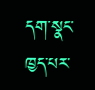དག་སྣང་ཁྱད་པར་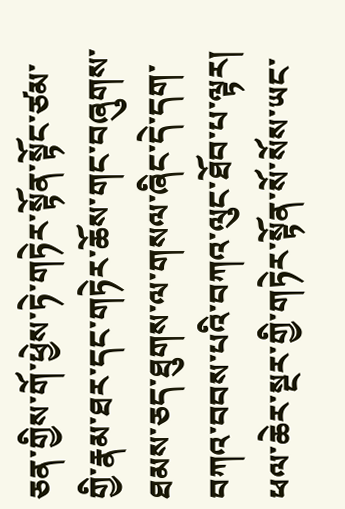ཅན་གྱིས་གོ་ཕྱེས་ཏེ་གཏེར་སྟོན་སྟོང་ཙམ་གྱི་རྣམ་ཐར་དང་གཏེར་ཆོས་གང་བཞུགས་ཐམས་ཅད་ཐུགས་ལ་གསལ་ཞིང་དེ་དག་བཀའ་བབས་པའི་བཀའ་ལུང་ཐོབ་པ་ལྟར།   ཕལ་ཆེར་སྔར་གྱི་གཏེར་སྟོན་སོ་སོས་ཡང་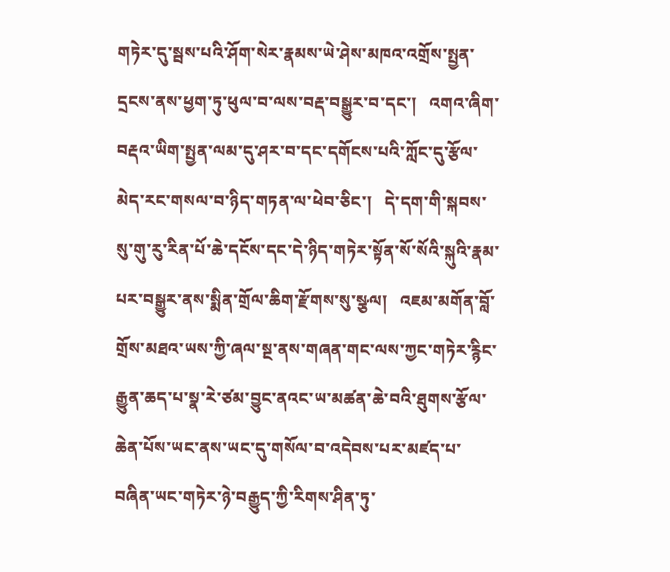གཏེར་དུ་སྦས་པའི་ཤོག་སེར་རྣམས་ཡེ་ཤེས་མཁའ་འགྲོས་སྤྱན་དྲངས་ནས་ཕྱག་ཏུ་ཕུལ་བ་ལས་བརྡ་བསྒྱུར་བ་དང་།   འགའ་ཞིག་བརྡའ་ཡིག་སྤྱན་ལམ་དུ་ཤར་བ་དང་དགོངས་པའི་ཀློང་དུ་རྩོལ་མེད་རང་གསལ་བ་ཉིད་གཏན་ལ་ཕེབ་ཅིང་།   དེ་དག་གི་སྐབས་སུ་གུ་རུ་རིན་པོ་ཆེ་དངོས་དང་དེ་ཉིད་གཏེར་སྟོན་སོ་སོའི་སྐུའི་རྣམ་པར་བསྒྱུར་ནས་སྨིན་གྲོལ་ཆིག་རྫོགས་སུ་སྩལ།   འཇམ་མགོན་བློ་གྲོས་མཐའ་ཡས་ཀྱི་ཞལ་སྔ་ནས་གཞན་གང་ལས་ཀྱང་གཏེར་རྙིང་རྒྱུན་ཆད་པ་སྣ་རེ་ཙམ་བྱུང་ནའང་ཡ་མཚན་ཆེ་བའི་ཐུགས་རྩོལ་ཆེན་པོས་ཡང་ནས་ཡང་དུ་གསོལ་བ་འདེབས་པར་མཛད་པ་བཞིན་ཡང་གཏེར་ཉེ་བརྒྱུད་ཀྱི་རིགས་ཤིན་ཏུ་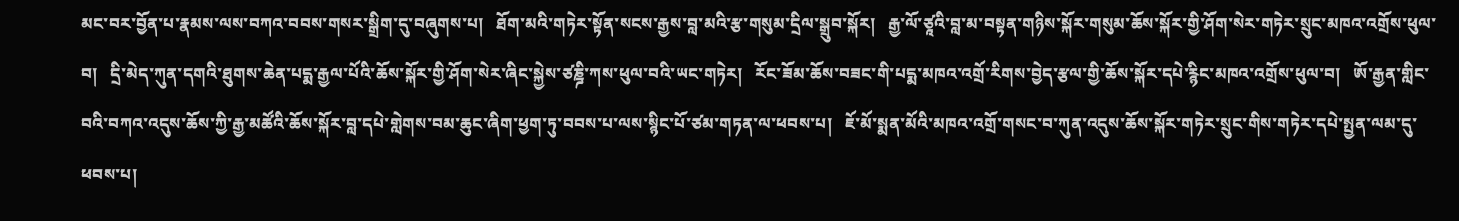མང་བར་བྱོན་པ་རྣམས་ལས་བཀའ་བབས་གསར་སྒྲིག་དུ་བཞུགས་པ།   ཐོག་མའི་གཏེར་སྟོན་སངས་རྒྱས་བླ་མའི་རྩ་གསུམ་དྲིལ་སྒྲུབ་སྐོར།   རྒྱ་ལོ་ཙཱའི་བླ་མ་བསྟན་གཉིས་སྐོར་གསུམ་ཆོས་སྐོར་གྱི་ཤོག་སེར་གཏེར་སྲུང་མཁའ་འགྲོས་ཕུལ་བ།   དྲི་མེད་ཀུན་དགའི་ཐུགས་ཆེན་པདྨ་རྒྱལ་པོའི་ཆོས་སྐོར་གྱི་ཤོག་སེར་ཞིང་སྐྱེས་ཙཎྜི་ཀས་ཕུལ་བའི་ཡང་གཏེར།   རོང་ཟོམ་ཆོས་བཟང་གི་པདྨ་མཁའ་འགྲོ་རིགས་བྱེད་རྩལ་གྱི་ཆོས་སྐོར་དཔེ་རྙིང་མཁའ་འགྲོས་ཕུལ་བ།   ཨོ་རྒྱན་གླིང་བའི་བཀའ་འདུས་ཆོས་ཀྱི་རྒྱ་མཚོའི་ཆོས་སྐོར་བླ་དཔེ་གླེགས་བམ་ཆུང་ཞིག་ཕྱག་ཏུ་བབས་པ་ལས་སྙིང་པོ་ཙམ་གཏན་ལ་ཕབས་པ།   ཇོ་མོ་སྨན་མོའི་མཁའ་འགྲོ་གསང་བ་ཀུན་འདུས་ཆོས་སྐོར་གཏེར་སྲུང་གིས་གཏེར་དཔེ་སྤྱན་ལམ་དུ་ཕབས་པ།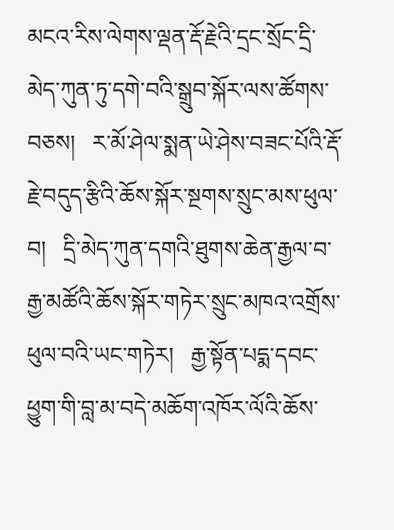མངའ་རིས་ལེགས་ལྡན་རྡོ་རྗེའི་དྲང་སྲོང་དྲི་མེད་ཀུན་ཏུ་དགེ་བའི་སྒྲུབ་སྐོར་ལས་ཚོགས་བཅས།   ར་མོ་ཤེལ་སྨན་ཡེ་ཤེས་བཟང་པོའི་རྡོ་རྗེ་བདུད་རྩིའི་ཆོས་སྐོར་སྔགས་སྲུང་མས་ཕུལ་བ།   དྲི་མེད་ཀུན་དགའི་ཐུགས་ཆེན་རྒྱལ་བ་རྒྱ་མཚོའི་ཆོས་སྐོར་གཏེར་སྲུང་མཁའ་འགྲོས་ཕུལ་བའི་ཡང་གཏེར།   རྒྱ་སྟོན་པདྨ་དབང་ཕྱུག་གི་བླ་མ་བདེ་མཆོག་འཁོར་ལོའི་ཆོས་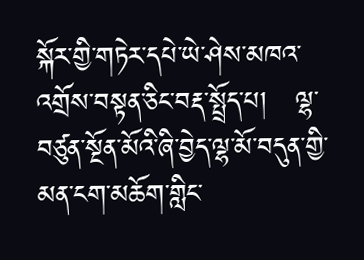སྐོར་གྱི་གཏེར་དཔེ་ཡེ་ཤེས་མཁའ་འགྲོས་བསྟན་ཅིང་བརྡ་སྤྲོད་པ།   ལྷ་བཙུན་སྔོན་མོའི་ཞི་བྱེད་ལྷ་མོ་བདུན་གྱི་མན་ངག་མཆོག་གླིང་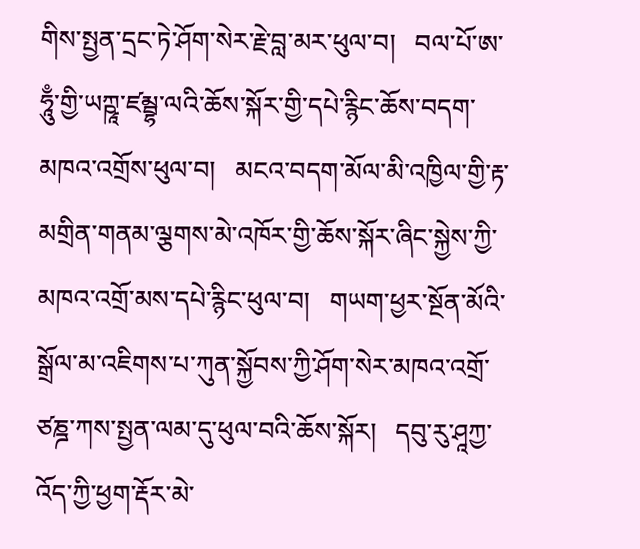གིས་སྤྱན་དྲང་ཏེ་ཤོག་སེར་རྗེ་བླ་མར་ཕུལ་བ།   བལ་པོ་ཨ་ཧཱུྃ་གྱི་ཡཀྵཱ་ཛམྦྷ་ལའི་ཆོས་སྐོར་གྱི་དཔེ་རྙིང་ཆོས་བདག་མཁའ་འགྲོས་ཕུལ་བ།   མངའ་བདག་མོལ་མི་འཁྱིལ་གྱི་རྟ་མགྲིན་གནམ་ལྕགས་མེ་འཁོར་གྱི་ཆོས་སྐོར་ཞིང་སྐྱེས་ཀྱི་མཁའ་འགྲོ་མས་དཔེ་རྙིང་ཕུལ་བ།   གཡག་ཕྱར་སྔོན་མོའི་སྒྲོལ་མ་འཇིགས་པ་ཀུན་སྐྱོབས་ཀྱི་ཤོག་སེར་མཁའ་འགྲོ་ཙཎྜ་ཀས་སྤྱན་ལམ་དུ་ཕུལ་བའི་ཆོས་སྐོར།   དབུ་རུ་ཤཱཀྱ་འོད་ཀྱི་ཕྱག་རྡོར་མེ་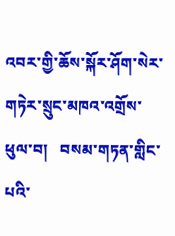འབར་གྱི་ཆོས་སྐོར་ཤོག་སེར་གཏེར་སྲུང་མཁའ་འགྲོས་ཕུལ་བ།   བསམ་གཏན་གླིང་པའི་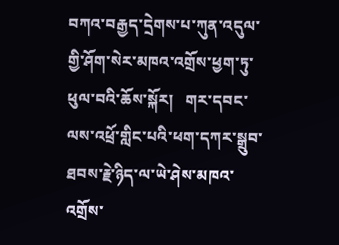བཀའ་བརྒྱད་དྲེགས་པ་ཀུན་འདུལ་གྱི་ཤོག་སེར་མཁའ་འགྲོས་ཕྱག་ཏུ་ཕུལ་བའི་ཆོས་སྐོར།   གར་དབང་ལས་འཕྲོ་གླིང་པའི་ཕག་དཀར་སྒྲུབ་ཐབས་རྗེ་ཉིད་ལ་ཡེ་ཤེས་མཁའ་འགྲོས་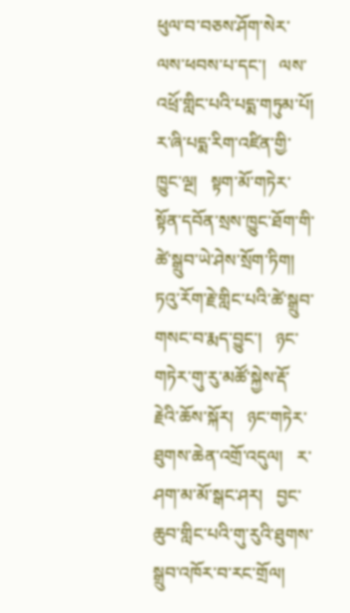ཕུལ་བ་བཅས་ཤོག་སེར་ལས་ཕབས་པ་དང་།   ལས་འཕྲོ་གླིང་པའི་པདྨ་གཏུམ་པོ།   ར་ཞི་པདྨ་རིག་འཛིན་གྱི་ཁྱུང་ལྔ།   སྟག་མོ་གཏེར་སྟོན་དབོན་སྲས་ཁྱུང་ཐོག་གི་ཚེ་སྒྲུབ་ཡེ་ཤེས་སྲོག་ཏིག།   ཏའུ་རོག་རྗེ་གླིང་པའི་ཚེ་སྒྲུབ་གསང་བ་རྨད་བྱུང་།   ཉང་གཏེར་གུ་རུ་མཚོ་སྐྱེས་རྡོ་རྗེའི་ཆོས་སྐོར།   ཉང་གཏེར་ཐུགས་ཆེན་འགྲོ་འདུལ།   ར་ཤག་མ་མོ་སྒང་ཤར།   བྱང་ཆུབ་གླིང་པའི་གུ་རུའི་ཐུགས་སྒྲུབ་འཁོར་བ་རང་གྲོལ།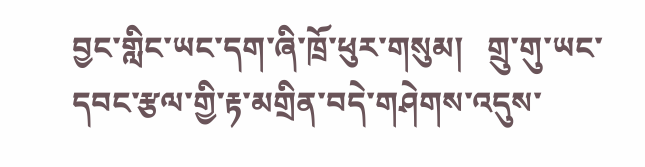བྱང་གླིང་ཡང་དག་ཞི་ཁྲོ་ཕུར་གསུམ།   གྲུ་གུ་ཡང་དབང་རྩལ་གྱི་རྟ་མགྲིན་བདེ་གཤེགས་འདུས་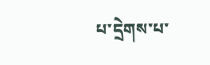པ་དྲེགས་པ་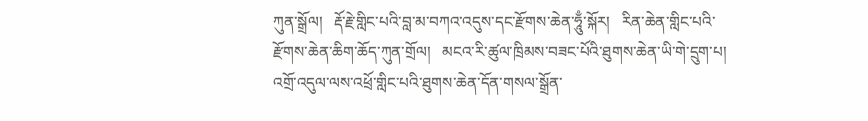ཀུན་སྒྲོལ།   རྡོ་རྗེ་གླིང་པའི་བླ་མ་བཀའ་འདུས་དང་རྫོགས་ཆེན་ཧཱུྃ་སྐོར།   རིན་ཆེན་གླིང་པའི་རྫོགས་ཆེན་ཆིག་ཆོད་ཀུན་གྲོལ།   མངའ་རི་ཚུལ་ཁྲིམས་བཟང་པོའི་ཐུགས་ཆེན་ཡི་གེ་དྲུག་པ།   འགྲོ་འདུལ་ལས་འཕྲོ་གླིང་པའི་ཐུགས་ཆེན་དོན་གསལ་སྒྲོན་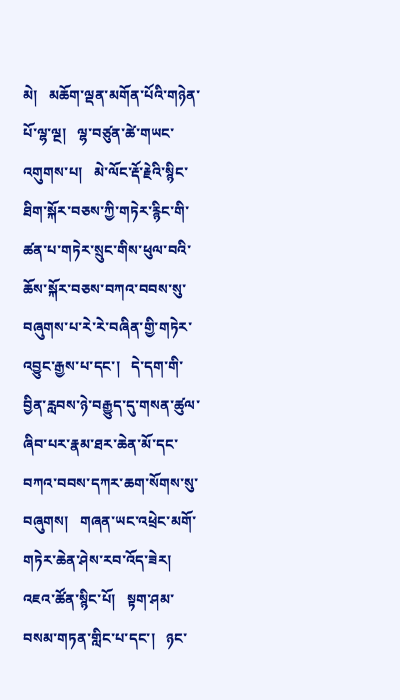མེ།   མཆོག་ལྡན་མགོན་པོའི་གཉེན་པོ་ལྷ་ལྔ།   ལྷ་བཙུན་ཚེ་གཡང་འགུགས་པ།   མེ་ལོང་རྡོ་རྗེའི་སྙིང་ཐིག་སྐོར་བཅས་ཀྱི་གཏེར་རྙིང་གི་ཚན་པ་གཏེར་སྲུང་གིས་ཕུལ་བའི་ཆོས་སྐོར་བཅས་བཀའ་བབས་སུ་བཞུགས་པ་རེ་རེ་བཞིན་གྱི་གཏེར་འབྱུང་རྒྱས་པ་དང་།   དེ་དག་གི་བྱིན་རླབས་ཉེ་བརྒྱུད་དུ་གསན་ཚུལ་ཞིབ་པར་རྣམ་ཐར་ཆེན་མོ་དང་བཀའ་བབས་དཀར་ཆག་སོགས་སུ་བཞུགས།   གཞན་ཡང་འཕྲེང་མགོ་གཏེར་ཆེན་ཤེས་རབ་འོད་ཟེར།   འཇའ་ཚོན་སྙིང་པོ།   སྟག་ཤམ་བསམ་གཏན་གླིང་པ་དང་།   ཉང་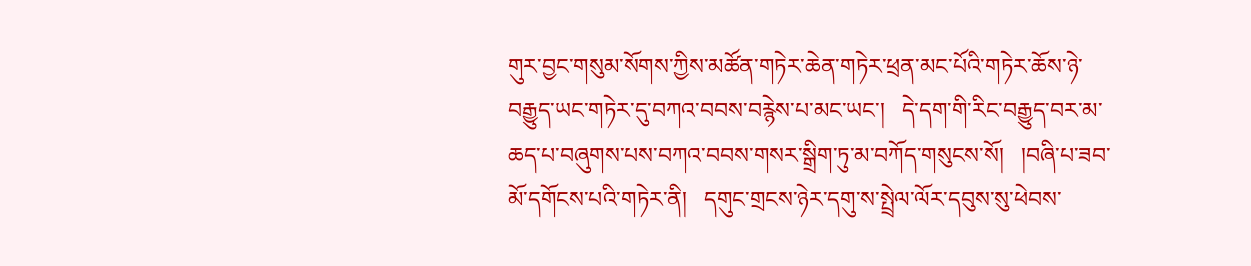གུར་བྱང་གསུམ་སོགས་ཀྱིས་མཚོན་གཏེར་ཆེན་གཏེར་ཕྲན་མང་པོའི་གཏེར་ཆོས་ཉེ་བརྒྱུད་ཡང་གཏེར་དུ་བཀའ་བབས་བརྙེས་པ་མང་ཡང་།   དེ་དག་གི་རིང་བརྒྱུད་བར་མ་ཆད་པ་བཞུགས་པས་བཀའ་བབས་གསར་སྒྲིག་ཏུ་མ་བཀོད་གསུངས་སོ།   །བཞི་པ་ཟབ་མོ་དགོངས་པའི་གཏེར་ནི།   དགུང་གྲངས་ཉེར་དགུ་ས་སྤྲེལ་ལོར་དབུས་སུ་ཕེབས་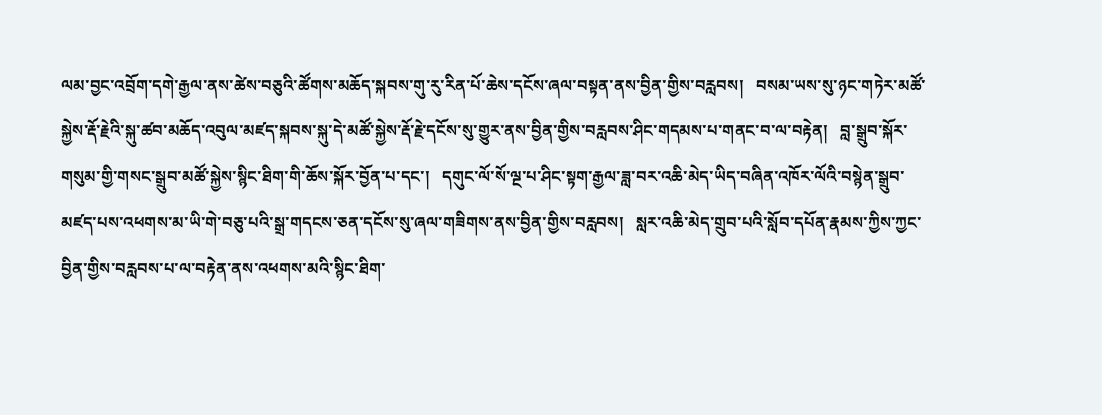ལམ་བྱང་འབྲོག་དགེ་རྒྱལ་ནས་ཚེས་བཅུའི་ཚོགས་མཆོད་སྐབས་གུ་རུ་རིན་པོ་ཆེས་དངོས་ཞལ་བསྟན་ནས་བྱིན་གྱིས་བརླབས།   བསམ་ཡས་སུ་ཉང་གཏེར་མཚོ་སྐྱེས་རྡོ་རྗེའི་སྐུ་ཚབ་མཆོད་འབུལ་མཛད་སྐབས་སྐུ་དེ་མཚོ་སྐྱེས་རྡོ་རྗེ་དངོས་སུ་གྱུར་ནས་བྱིན་གྱིས་བརླབས་ཤིང་གདམས་པ་གནང་བ་ལ་བརྟེན།   བླ་སྒྲུབ་སྐོར་གསུམ་གྱི་གསང་སྒྲུབ་མཚོ་སྐྱེས་སྙིང་ཐིག་གི་ཆོས་སྐོར་བྱོན་པ་དང་།   དགུང་ལོ་སོ་ལྔ་པ་ཤིང་སྟག་རྒྱལ་ཟླ་བར་འཆི་མེད་ཡིད་བཞིན་འཁོར་ལོའི་བསྙེན་སྒྲུབ་མཛད་པས་འཕགས་མ་ཡི་གེ་བཅུ་པའི་སྒྲ་གདངས་ཅན་དངོས་སུ་ཞལ་གཟིགས་ནས་བྱིན་གྱིས་བརླབས།   སླར་འཆི་མེད་གྲུབ་པའི་སློབ་དཔོན་རྣམས་ཀྱིས་ཀྱང་བྱིན་གྱིས་བརླབས་པ་ལ་བརྟེན་ནས་འཕགས་མའི་སྙིང་ཐིག་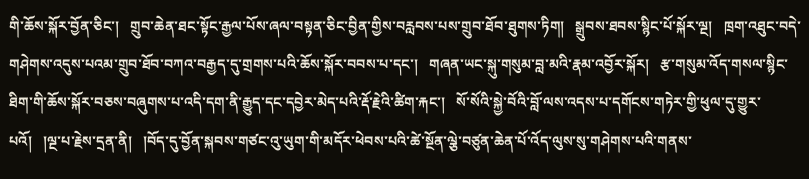གི་ཆོས་སྐོར་བྱོན་ཅིང་།   གྲུབ་ཆེན་ཐང་སྟོང་རྒྱལ་པོས་ཞལ་བསྟན་ཅིང་བྱིན་གྱིས་བརླབས་པས་གྲུབ་ཐོབ་ཐུགས་ཏིག།   སྒྲུབས་ཐབས་སྙིང་པོ་སྐོར་ལྔ།   ཁྲག་འཐུང་བདེ་གཤེགས་འདུས་པའམ་གྲུབ་ཐོབ་བཀའ་བརྒྱད་དུ་གྲགས་པའི་ཆོས་སྐོར་བབས་པ་དང་།   གཞན་ཡང་སྐུ་གསུམ་བླ་མའི་རྣམ་འབྱོར་སྐོར།   རྩ་གསུམ་འོད་གསལ་སྙིང་ཐིག་གི་ཆོས་སྐོར་བཅས་བཞུགས་པ་འདི་དག་ནི་རྒྱུད་དང་དབྱེར་མེད་པའི་རྡོ་རྗེའི་ཚིག་རྐང་།   སོ་སོའི་སྐྱེ་བོའི་བློ་ལས་འདས་པ་དགོངས་གཏེར་གྱི་ཕུལ་དུ་གྱུར་པའོ།   །ལྔ་པ་རྗེས་དྲན་ནི།   །བོད་དུ་བྱོན་སྐབས་གཙང་འུ་ཡུག་གི་མདོར་ཕེབས་པའི་ཚེ་སྔོན་ལྕེ་བཙུན་ཆེན་པོ་འོད་ལུས་སུ་གཤེགས་པའི་གནས་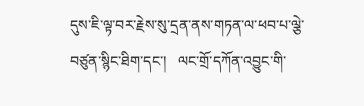དུས་ཇི་ལྟ་བར་རྗེས་སུ་དྲན་ནས་གཏན་ལ་ཕབ་པ་ལྕེ་བཙུན་སྙིང་ཐིག་དང་།   ལང་གྲོ་དཀོན་འབྱུང་གི་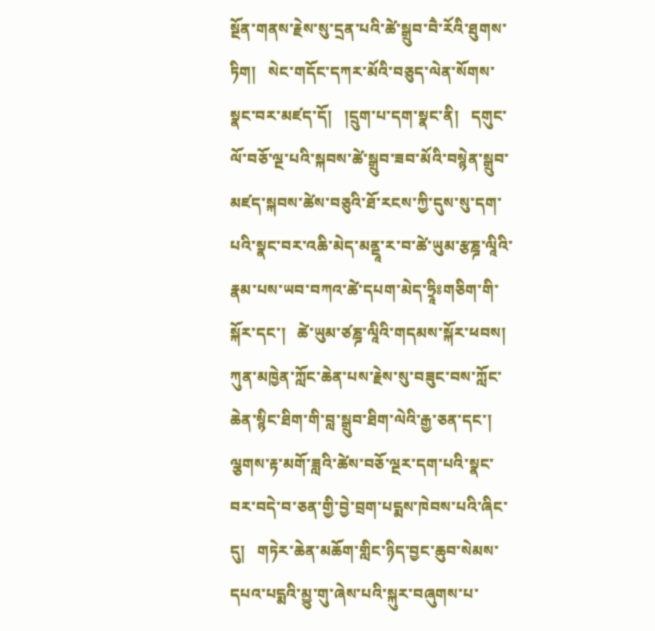སྔོན་གནས་རྗེས་སུ་དྲན་པའི་ཚེ་སྒྲུབ་བཻ་རོའི་ཐུགས་ཏིག།   སེང་གདོང་དཀར་མོའི་བཅུད་ལེན་སོགས་སྣང་བར་མཛད་དོ།   །དྲུག་པ་དག་སྣང་ནི།   དགུང་ལོ་བཅོ་ལྔ་པའི་སྐབས་ཚེ་སྒྲུབ་ཟབ་མོའི་བསྙེན་སྒྲུབ་མཛད་སྐབས་ཚེས་བཅུའི་ཐོ་རངས་ཀྱི་དུས་སུ་དག་པའི་སྣང་བར་འཆི་མེད་མནྡཱ་ར་བ་ཚེ་ཡུམ་རྩཎྜ་ལཱིའི་རྣམ་པས་ཡབ་བཀའ་ཚེ་དཔག་མེད་ཧྲཱིཿགཅིག་གི་སྐོར་དང་།   ཚེ་ཡུམ་ཙཎྜ་ལཱིའི་གདམས་སྐོར་ཕབས།   ཀུན་མཁྱེན་ཀློང་ཆེན་པས་རྗེས་སུ་བཟུང་བས་ཀློང་ཆེན་སྙིང་ཐིག་གི་བླ་སྒྲུབ་ཐིག་ལེའི་རྒྱ་ཅན་དང་།   ལྕགས་རྟ་མགོ་ཟླའི་ཚེས་བཅོ་ལྔར་དག་པའི་སྣང་བར་བདེ་བ་ཅན་གྱི་བྱེ་བྲག་པདྨས་ཁེབས་པའི་ཞིང་དུ།   གཏེར་ཆེན་མཆོག་གླིང་ཉིད་བྱང་ཆུབ་སེམས་དཔའ་པདྨའི་མྱུ་གུ་ཞེས་པའི་སྐུར་བཞུགས་པ་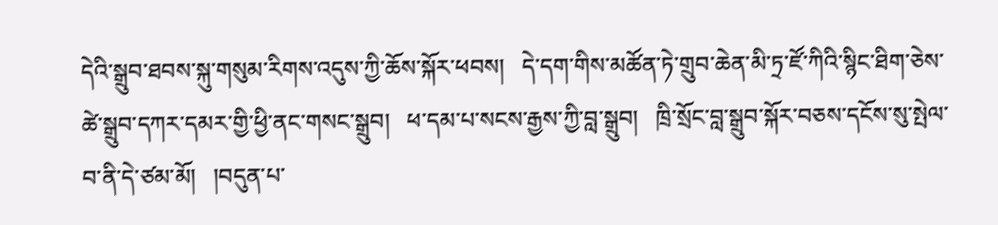དེའི་སྒྲུབ་ཐབས་སྐུ་གསུམ་རིགས་འདུས་ཀྱི་ཆོས་སྐོར་ཕབས།   དེ་དག་གིས་མཚོན་ཏེ་གྲུབ་ཆེན་མི་ཏྲ་ཛོ་ཀིའི་སྙིང་ཐིག་ཅེས་ཚེ་སྒྲུབ་དཀར་དམར་གྱི་ཕྱི་ནང་གསང་སྒྲུབ།   ཕ་དམ་པ་སངས་རྒྱས་ཀྱི་བླ་སྒྲུབ།   ཁྲི་སྲོང་བླ་སྒྲུབ་སྐོར་བཅས་དངོས་སུ་སྤེལ་བ་ནི་དེ་ཙམ་མོ།   །བདུན་པ་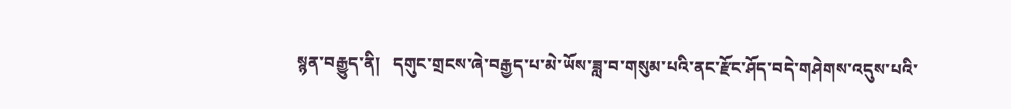སྙན་བརྒྱུད་ནི།   དགུང་གྲངས་ཞེ་བརྒྱད་པ་མེ་ཡོས་ཟླ་བ་གསུམ་པའི་ནང་རྫོང་ཤོད་བདེ་གཤེགས་འདུས་པའི་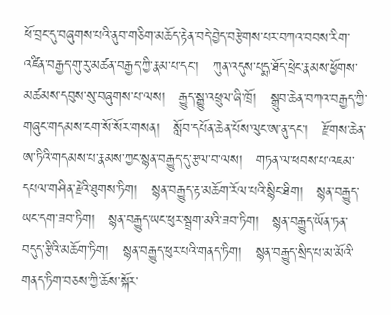ཕོ་བྲང་དུ་བཞུགས་པའི་ནུབ་གཅིག་མཆོད་རྟེན་བདེ་བྱེད་བརྩེགས་པར་བཀའ་བབས་རིག་འཛིན་བརྒྱད་གུ་རུ་མཚན་བརྒྱད་ཀྱི་རྣམ་པ་དང་།   ཀུན་འདུས་པདྨ་ཐོད་ཕྲེང་རྣམས་ཕྱོགས་མཚམས་དབུས་སུ་བཞུགས་པ་ལས།   རྒྱུད་སྒྱུ་འཕྲུལ་ཞི་ཁྲོ།   སྒྲུབ་ཆེན་བཀའ་བརྒྱད་ཀྱི་གཞུང་གདམས་ངག་སོ་སོར་གསན།   སློབ་དཔོན་ཆེན་པོས་ལུང་ཨ་ནུ་དང་།   རྫོགས་ཆེན་ཨ་ཏིའི་གདམས་པ་རྣམས་ཀྱང་སྙན་བརྒྱུད་དུ་རྩལ་བ་ལས།   གཏན་ལ་ཕབས་པ་འཇམ་དཔལ་གཤིན་རྗེའི་ཐུགས་ཏིག།   སྙན་བརྒྱུད་རྟ་མཆོག་རོལ་པའི་སྙིང་ཐིག།   སྙན་བརྒྱུད་ཡང་དག་ཟབ་ཏིག།   སྙན་བརྒྱུད་ཡང་ཕུར་སྦྲག་མའི་ཟབ་ཏིག།   སྙན་བརྒྱུད་ཡོན་ཏན་བདུད་རྩིའི་མཆོག་ཏིག།   སྙན་བརྒྱུད་ཕུར་པའི་གནད་ཏིག།   སྙན་བརྒྱུད་སྲིད་པ་མ་མོའི་གནད་ཏིག་བཅས་ཀྱི་ཆོས་སྐོར་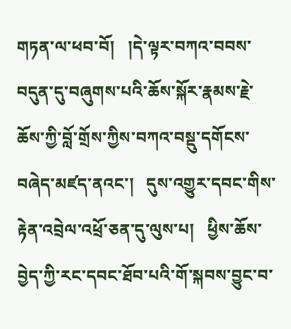གཏན་ལ་ཕབ་བོ།   །དེ་ལྟར་བཀའ་བབས་བདུན་དུ་བཞུགས་པའི་ཆོས་སྐོར་རྣམས་རྗེ་ཆོས་ཀྱི་བློ་གྲོས་ཀྱིས་བཀའ་བསྡུ་དགོངས་བཞེད་མཛད་ནའང་།   དུས་འགྱུར་དབང་གིས་རྟེན་འབྲེལ་འཕྲོ་ཅན་དུ་ལུས་པ།   ཕྱིས་ཆོས་བྱེད་ཀྱི་རང་དབང་ཐོབ་པའི་གོ་སྐབས་བྱུང་བ་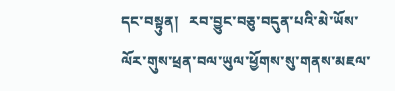དང་བསྟུན།   རབ་བྱུང་བཅུ་བདུན་པའི་མེ་ཡོས་ལོར་གུས་ཕྲན་བལ་ཡུལ་ཕྱོགས་སུ་གནས་མཇལ་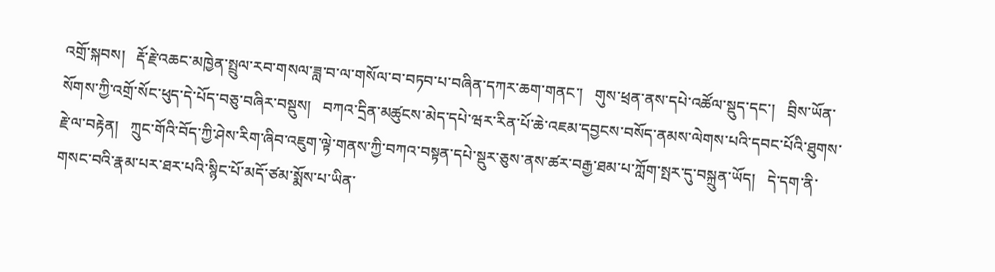འགྲོ་སྐབས།   རྡོ་རྗེ་འཆང་མཁྱེན་སྤྲུལ་རབ་གསལ་ཟླ་བ་ལ་གསོལ་བ་བཏབ་པ་བཞིན་དཀར་ཆག་གནང་།   གུས་ཕྲན་ནས་དཔེ་འཚོལ་སྡུད་དང་།   བྲིས་ཡོན་སོགས་ཀྱི་འགྲོ་སོང་ཕུད་དེ་པོད་བཅུ་བཞིར་བསྡུས།   བཀའ་དྲིན་མཚུངས་མེད་དཔེ་ཝར་རིན་པོ་ཆེ་འཇམ་དབྱངས་བསོད་ནམས་ལེགས་པའི་དབང་པོའི་ཐུགས་རྗེ་ལ་བརྟེན།   ཀྲུང་གོའི་བོད་ཀྱི་ཤེས་རིག་ཞིབ་འཇུག་ལྟེ་གནས་ཀྱི་བཀའ་བསྟན་དཔེ་སྡུར་ཅུས་ནས་ཚར་བརྒྱ་ཐམ་པ་ཀློག་སྤར་དུ་བསྐྲུན་ཡོད།   དེ་དག་ནི་གསང་བའི་རྣམ་པར་ཐར་པའི་སྙིང་པོ་མདོ་ཙམ་སྨོས་པ་ཡིན་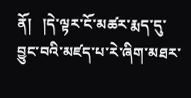ནོ།   །དེ་ལྟར་ངོ་མཚར་རྨད་དུ་བྱུང་བའི་མཛད་པ་རེ་ཞིག་མཐར་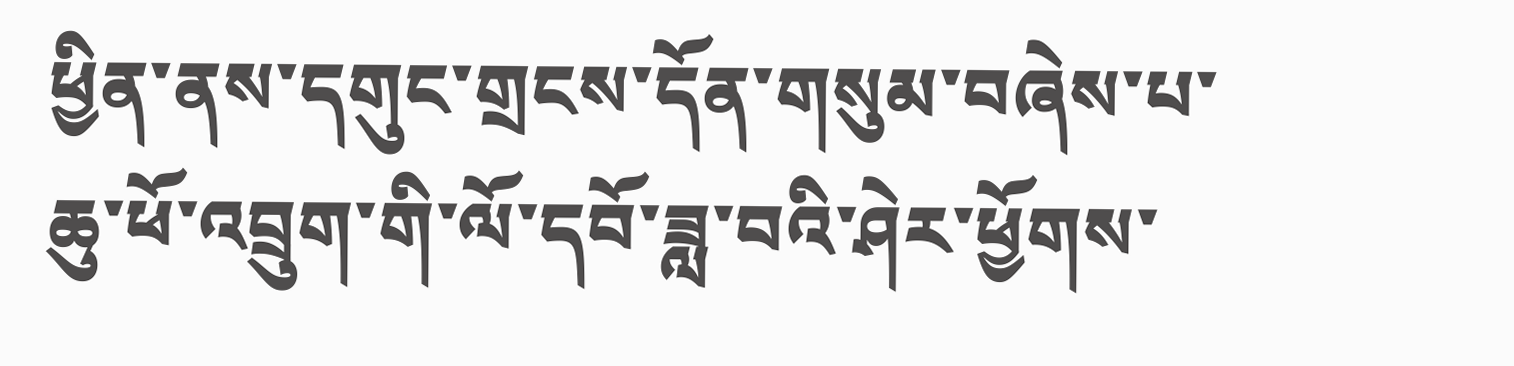ཕྱིན་ནས་དགུང་གྲངས་དོན་གསུམ་བཞེས་པ་ཆུ་ཕོ་འབྲུག་གི་ལོ་དབོ་ཟླ་བའི་ཤེར་ཕྱོགས་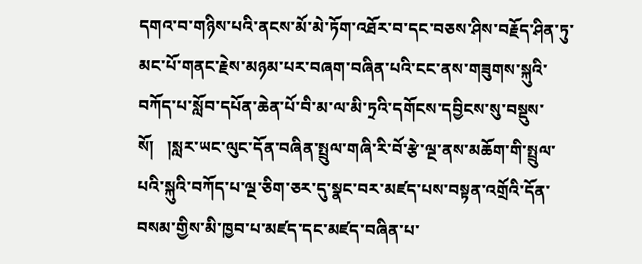དགའ་བ་གཉིས་པའི་ནངས་མོ་མེ་ཏོག་འཐོར་བ་དང་བཅས་ཤིས་བརྗོད་ཤིན་ཏུ་མང་པོ་གནང་རྗེས་མཉམ་པར་བཞག་བཞིན་པའི་ངང་ནས་གཟུགས་སྐུའི་བཀོད་པ་སློབ་དཔོན་ཆེན་པོ་བི་མ་ལ་མི་ཏྲའི་དགོངས་དབྱིངས་སུ་བསྡུས་སོ།   །སླར་ཡང་ལུང་དོན་བཞིན་སྤྲུལ་གཞི་རི་བོ་རྩེ་ལྔ་ནས་མཆོག་གི་སྤྲུལ་པའི་སྐུའི་བཀོད་པ་ལྔ་ཅིག་ཅར་དུ་སྣང་བར་མཛད་པས་བསྟན་འགྲོའི་དོན་བསམ་གྱིས་མི་ཁྱབ་པ་མཛད་དང་མཛད་བཞིན་པ་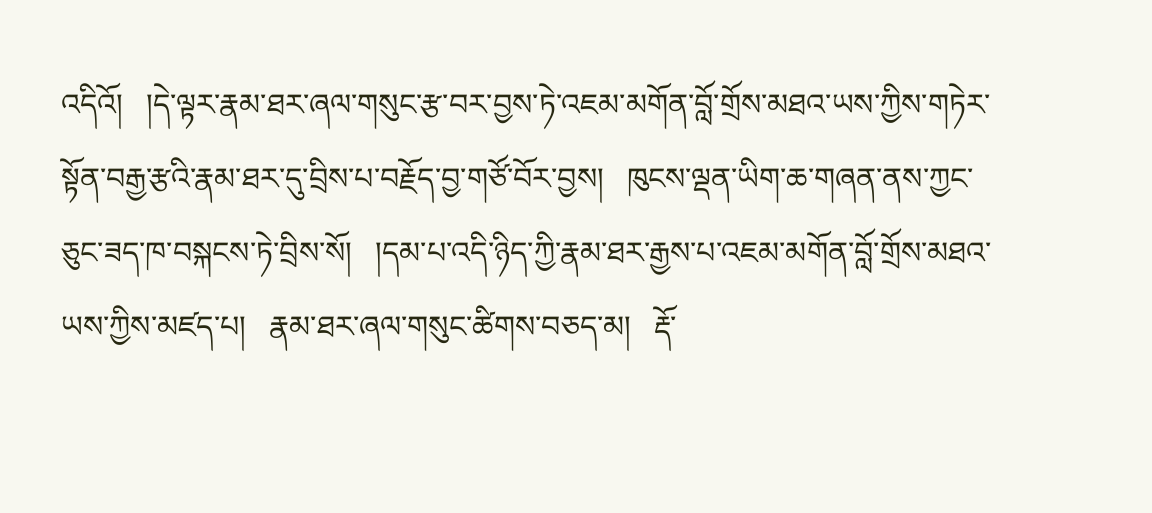འདིའོ།   །དེ་ལྟར་རྣམ་ཐར་ཞལ་གསུང་རྩ་བར་བྱས་ཏེ་འཇམ་མགོན་བློ་གྲོས་མཐའ་ཡས་ཀྱིས་གཏེར་སྟོན་བརྒྱ་རྩའི་རྣམ་ཐར་དུ་བྲིས་པ་བརྗོད་བྱ་གཙོ་བོར་བྱས།   ཁུངས་ལྡན་ཡིག་ཆ་གཞན་ནས་ཀྱང་ཅུང་ཟད་ཁ་བསྐངས་ཏེ་བྲིས་སོ།   །དམ་པ་འདི་ཉིད་ཀྱི་རྣམ་ཐར་རྒྱས་པ་འཇམ་མགོན་བློ་གྲོས་མཐའ་ཡས་ཀྱིས་མཛད་པ།   རྣམ་ཐར་ཞལ་གསུང་ཚིགས་བཅད་མ།   རྡོ་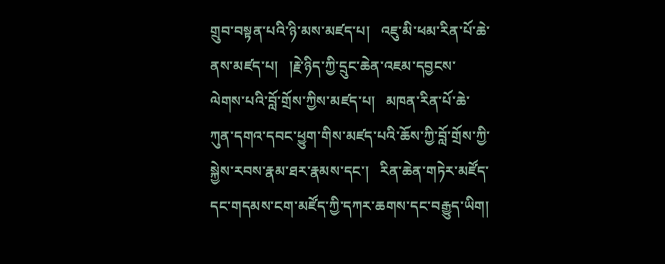གྲུབ་བསྟན་པའི་ཉི་མས་མཛད་པ།   འཇུ་མི་ཕམ་རིན་པོ་ཆེ་ནས་མཛད་པ།   །རྗེ་ཉིད་ཀྱི་དྲུང་ཆེན་འཇམ་དབྱངས་ལེགས་པའི་བློ་གྲོས་ཀྱིས་མཛད་པ།   མཁན་རིན་པོ་ཆེ་ཀུན་དགའ་དབང་ཕྱུག་གིས་མཛད་པའི་ཆོས་ཀྱི་བློ་གྲོས་ཀྱི་སྐྱེས་རབས་རྣམ་ཐར་རྣམས་དང་།   རིན་ཆེན་གཏེར་མཛོད་དང་གདམས་ངག་མཛོད་ཀྱི་དཀར་ཆགས་དང་བརྒྱུད་ཡིག།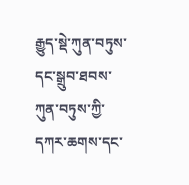རྒྱུད་སྡེ་ཀུན་བཏུས་དང་སྒྲུབ་ཐབས་ཀུན་བཏུས་ཀྱི་དཀར་ཆགས་དང་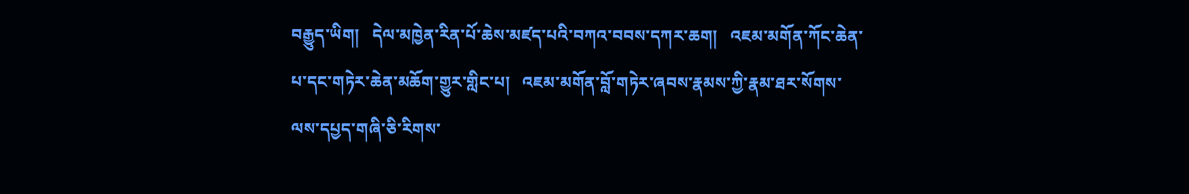བརྒྱུད་ཡིག།   དེལ་མཁྱེན་རིན་པོ་ཆེས་མཛད་པའི་བཀའ་བབས་དཀར་ཆག།   འཇམ་མགོན་ཀོང་ཆེན་པ་དང་གཏེར་ཆེན་མཆོག་གྱུར་གླིང་པ།   འཇམ་མགོན་བློ་གཏེར་ཞབས་རྣམས་ཀྱི་རྣམ་ཐར་སོགས་ལས་དཔྱད་གཞི་ཅི་རིགས་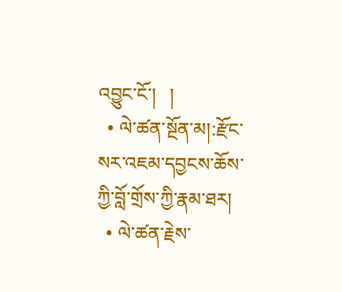འབྱུང་ངོ་།   །
  • ལེ་ཚན་སྔོན་མ།:རྫོང་སར་འཇམ་དབྱངས་ཆོས་ཀྱི་བློ་གྲོས་ཀྱི་རྣམ་ཐར།
  • ལེ་ཚན་རྗེས་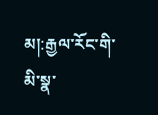མ།:རྒྱལ་རོང་གི་མི་སྣ་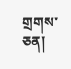གྲགས་ཅན།